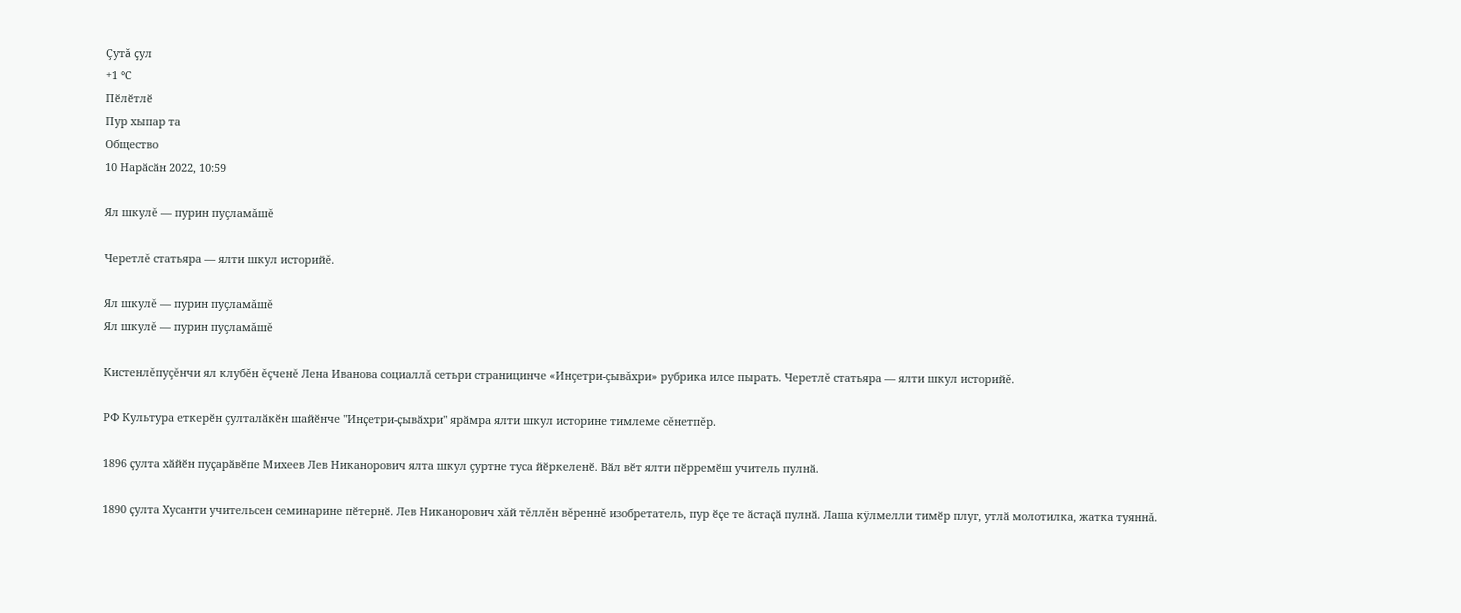Çутă çул
+1 °С
Пӗлӗтлӗ
Пур хыпар та
Общество
10 Нарӑсӑн 2022, 10:59

Ял шкулĕ — пурин пуçламăшĕ

Черетлĕ статьяра — ялти шкул историйĕ.

Ял шкулĕ — пурин пуçламăшĕ
Ял шкулĕ — пурин пуçламăшĕ

Кистенлĕпуçĕнчи ял клубĕн ĕçченĕ Лена Иванова социаллă сетьри страницинче «Инçетри-çывăхри» рубрика илсе пырать. Черетлĕ статьяра — ялти шкул историйĕ.

РФ Культура еткерӗн çулталӑкӗн шайӗнче "Инҫетри-ҫывӑхри" ярӑмра ялти шкул историне тимлеме сĕнетпĕр.

1896 ҫулта хӑйӗн пуҫарӑвӗпе Михеев Лев Никанорович ялта шкул çуртне туса йӗркеленӗ. Вӑл вӗт ялти пӗрремӗш учитель пулнӑ.

1890 ҫулта Хусанти учительсен семинарине пӗтернӗ. Лев Никанорович хăй тĕллĕн вĕреннĕ изобретатель, пур ӗҫе те ӑстаҫӑ пулнӑ. Лаша кÿлмелли тимӗр плуг, утлӑ молотилка, жатка туяннă.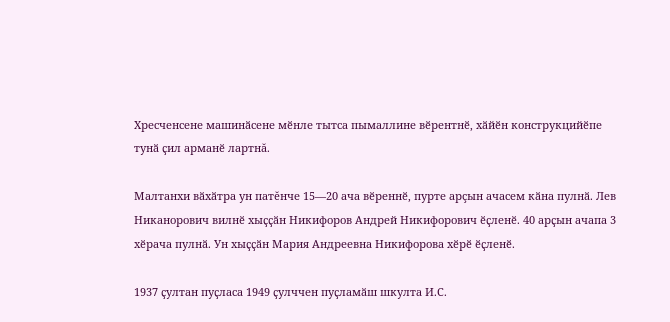Хресченсене машинӑсене мӗнле тытса пымаллине вӗрентнӗ, хӑйӗн конструкцийӗпе тунӑ ҫил арманӗ лартнă.

Малтанхи вӑхӑтра ун патĕнче 15—20 ача вӗреннӗ, пурте арçын ачасем кӑна пулнӑ. Лев Никанорович вилнӗ хыҫҫӑн Никифоров Андрей Никифорович ӗҫленӗ. 40 арҫын ачапа 3 хӗрача пулнӑ. Ун хыҫҫӑн Мария Андреевна Никифорова хӗрӗ ӗҫленӗ.

1937 ҫултан пуҫласа 1949 ҫулччен пуҫламӑш шкулта И.С.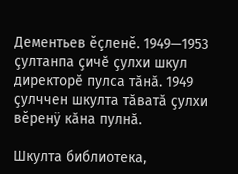Дементьев ĕçленĕ. 1949—1953 ҫултанпа ҫичӗ ҫулхи шкул директорӗ пулса тӑнӑ. 1949 ҫулччен шкулта тӑватӑ ҫулхи вĕренÿ кӑна пулнӑ.

Шкулта библиотека,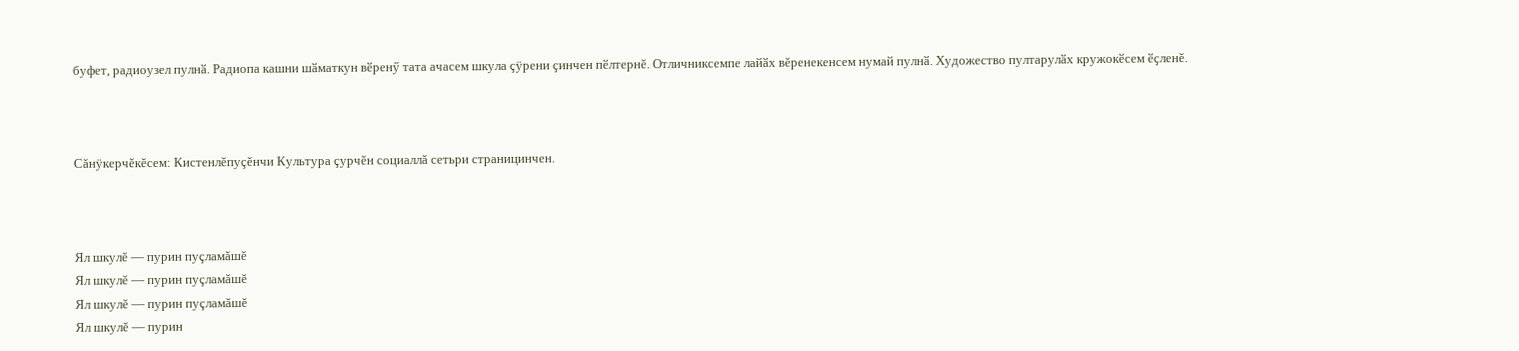буфет, радиоузел пулнӑ. Радиопа кашни шӑматкун вӗренӳ тата ачасем шкула çÿрени ҫинчен пӗлтернĕ. Отличниксемпе лайӑх вĕренекенсем нумай пулнӑ. Художество пултарулӑх кружокӗсем ӗҫленĕ.



Сăнÿкерчĕкĕсем: Кистенлĕпуçĕнчи Культура çурчĕн социаллă сетьри страницинчен.



Ял шкулĕ — пурин пуçламăшĕ
Ял шкулĕ — пурин пуçламăшĕ
Ял шкулĕ — пурин пуçламăшĕ
Ял шкулĕ — пурин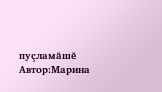пуçламăшĕ
Автор:Марина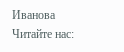Иванова
Читайте нас: